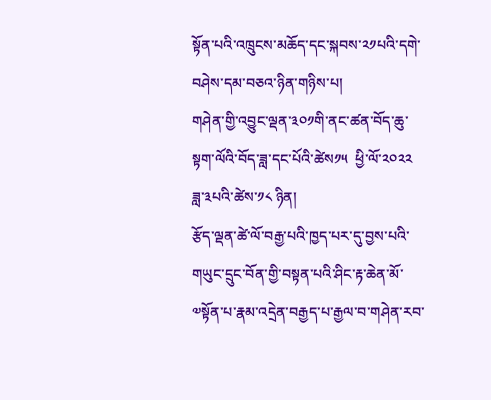སྟོན་པའི་འཁྲུངས་མཆོད་དང་སྐབས་༢༡པའི་དགེ་བཤེས་དམ་བཅའ་ཉིན་གཉིས་པ།
གཤེན་གྱི་འབྱུང་ལྡན་༣༠༡གི་ནང་ཚན་བོད་ཆུ་སྟག་ལོའི་བོད་ཟླ་དང་པོའི་ཚེས༡༥  ཕྱི་ལོ་༢༠༢༢ ཟླ་༣པའི་ཚེས་༡༨ ཉིན།
རྩོད་ལྡན་ཚེ་ལོ་བརྒྱ་པའི་ཁྱད་པར་དུ་བྱས་པའི་གཡུང་དྲུང་བོན་གྱི་བསྟན་པའི་ཤིང་རྟ་ཆེན་མོ་༧སྟོན་པ་རྣམ་འདྲེན་བརྒྱད་པ་རྒྱལ་བ་གཤེན་རབ་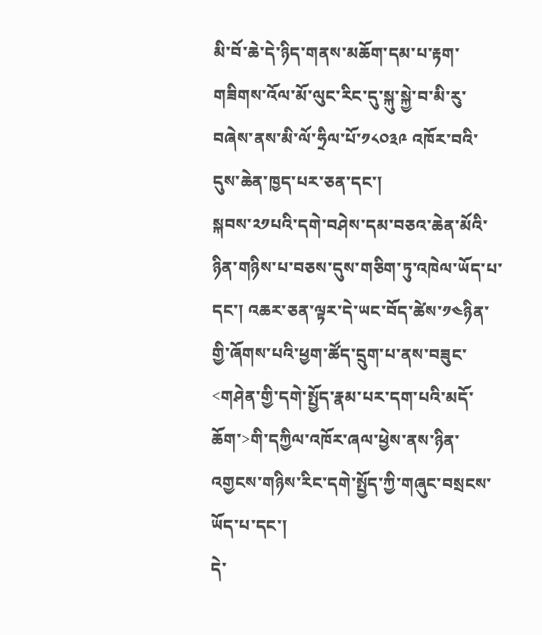མི་བོ་ཆེ་དེ་ཉིད་གནས་མཆོག་དམ་པ་རྟག་གཟིགས་འོལ་མོ་ལུང་རིང་དུ་སྐུ་སྐྱེ་བ་མི་རུ་བཞེས་ནས་མི་ལོ་ཧྲིལ་པོ་༡༨༠༣༩ འཁོར་བའི་དུས་ཆེན་ཁྱད་པར་ཅན་དང་།
སྐབས་༢༡པའི་དགེ་བཤེས་དམ་བཅའ་ཆེན་མོའི་ཉིན་གཉིས་པ་བཅས་དུས་གཅིག་ཏུ་འཁེལ་ཡོད་པ་དང་། འཆར་ཅན་ལྟར་དེ་ཡང་བོད་ཚེས་༡༤ཉིན་གྱི་ཞོགས་པའི་ཕྱག་ཚོད་དྲུག་པ་ནས་བཟུང་<གཤེན་གྱི་དགེ་སྤྱོད་རྣམ་པར་དག་པའི་མདོ་ཆོག་>གི་དཀྱིལ་འཁོར་ཞལ་ཕྱེས་ནས་ཉིན་འགྱངས་གཉིས་རིང་དགེ་སྤྱོད་ཀྱི་གཞུང་བསྲངས་ཡོད་པ་དང་།
དེ་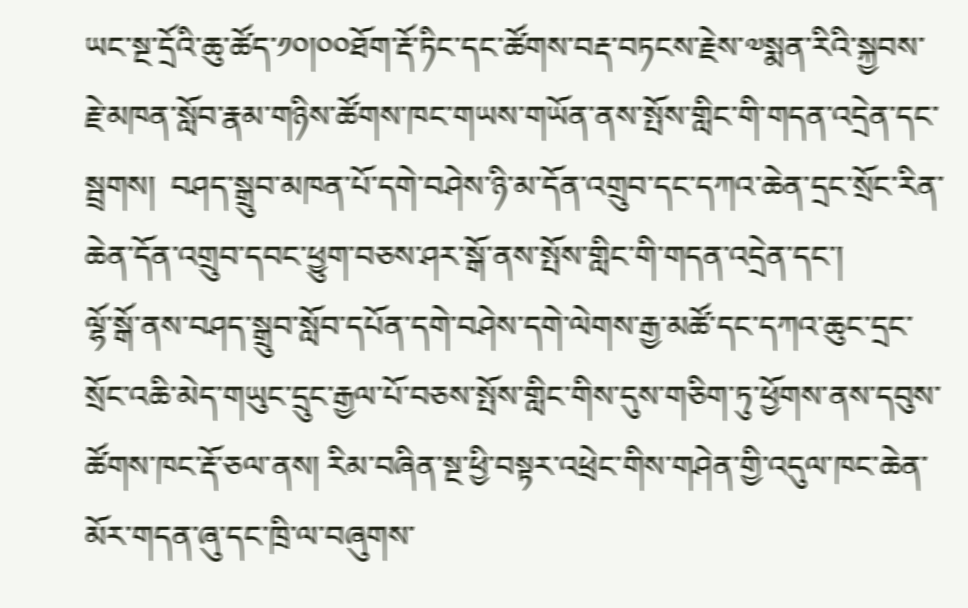ཡང་སྔ་དྲོའི་ཆུ་ཚོད་༡༠།༠༠ཐོག་རྡོ་ཏིང་དང་ཚོགས་བརྡ་བཏངས་རྗེས་༧སྨན་རིའི་སྐྱབས་རྗེ་མཁན་སློབ་རྣམ་གཉིས་ཚོགས་ཁང་གཡས་གཡོན་ནས་སྤོས་གླིང་གི་གདན་འདྲེན་དང་སྦྲགས།  བཤད་སྒྲུབ་མཁན་པོ་དགེ་བཤེས་ཉི་མ་དོན་འགྲུབ་དང་དཀའ་ཆེན་དྲང་སྲོང་རིན་ཆེན་དོན་འགྲུབ་དབང་ཕྱུག་བཅས་ཤར་སྒོ་ནས་སྤོས་གླིང་གི་གདན་འདྲེན་དང་།
ལྷོ་སྒོ་ནས་བཤད་སྒྲུབ་སློབ་དཔོན་དགེ་བཤེས་དགེ་ལེགས་རྒྱ་མཚོ་དང་དཀའ་ཆུང་དྲང་སྲོང་འཆི་མེད་གཡུང་དྲུང་རྒྱལ་པོ་བཅས་སྤོས་གླིང་གིས་དུས་གཅིག་ཏུ་ཕྱོགས་ནས་དབུས་ཚོགས་ཁང་རྡོ་ཅལ་ནས། རིམ་བཞིན་སྔ་ཕྱི་བསྟར་འཕྲེང་གིས་གཤེན་གྱི་འདུལ་ཁང་ཆེན་མོར་གདན་ཞུ་དང་ཁྲི་ལ་བཞུགས་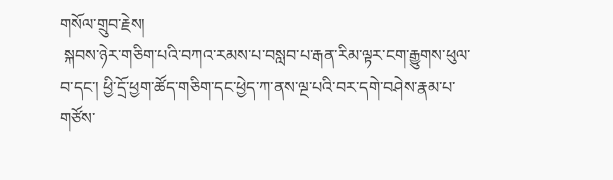གསོལ་གྲུབ་རྗེས།
 སྐབས་ཉེར་གཅིག་པའི་བཀའ་རམས་པ་བསླབ་པ་རྒན་རིམ་ལྟར་ངག་རྒྱུགས་ཕུལ་བ་དང་། ཕྱི་དྲོ་ཕྱག་ཚོད་གཅིག་དང་ཕྱེད་ཀ་ནས་ལྔ་པའི་བར་དགེ་བཤེས་རྣམ་པ་གཙོས་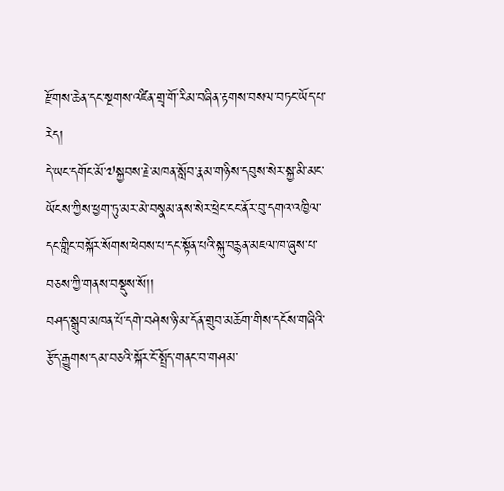རྫོགས་ཆེན་དང་སྔགས་འཛིན་གྲྭ་གོ་རིམ་བཞིན་རྟགས་བསལ་བཏང་ཡོད་པ་རེད།
དེ་ཡང་དགོང་མོ་༧སྐྱབས་རྗེ་མཁན་སློབ་རྣམ་གཉིས་དབུས་སེར་སྐྱ་མི་མང་ཡོངས་ཀྱིས་ཕྱག་ཏུ་མར་མེ་བསྣམ་ནས་སེར་ཕྲེང་ངང་ནོར་བུ་དགའ་འཁྱིལ་དང་གླིང་བསྐོར་སོགས་ཕེབས་པ་དང་སྟོན་པའི་སྐུ་བརྙན་མཇལ་ཁ་ཞུས་པ་བཅས་ཀྱི་གནས་བསྡུས་སོ།།
བཤད་སྒྲུབ་མཁན་པོ་དགེ་བཤེས་ཉི་མ་དོན་གྲུབ་མཆོག་གིས་དངོས་གཞིའི་རྩོད་རྒྱུགས་དམ་བཅའི་སྐོར་ངོ་སྤྲོད་གནང་བ་གཤམ་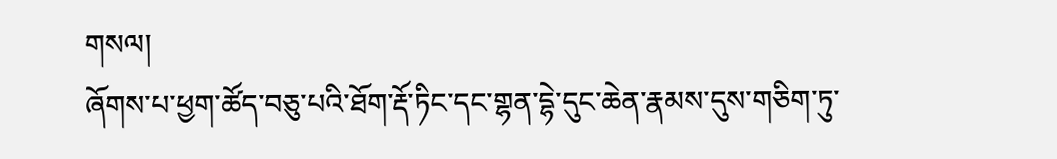གསལ།
ཞོགས་པ་ཕྱག་ཚོད་བཅུ་པའི་ཐོག་རྡོ་ཏིང་དང་གྷན་དྷེ་དུང་ཆེན་རྣམས་དུས་གཅིག་ཏུ་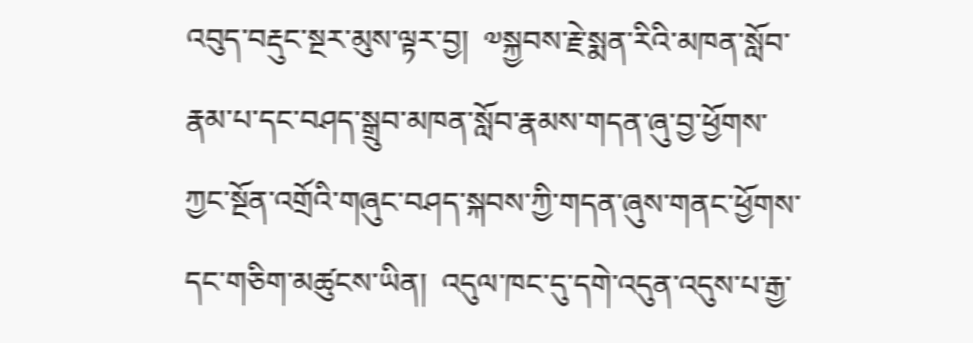འབུད་བརྡུང་སྔར་མུས་ལྟར་བྱ།  ༧སྐྱབས་རྗེ་སྨན་རིའི་མཁན་སློབ་རྣམ་པ་དང་བཤད་སྒྲུབ་མཁན་སློབ་རྣམས་གདན་ཞུ་བྱ་ཕྱོགས་ཀྱང་སྔོན་འགྲོའི་གཞུང་བཤད་སྐབས་ཀྱི་གདན་ཞུས་གནང་ཕྱོགས་དང་གཅིག་མཚུངས་ཡིན།  འདུལ་ཁང་དུ་དགེ་འདུན་འདུས་པ་རྒྱ་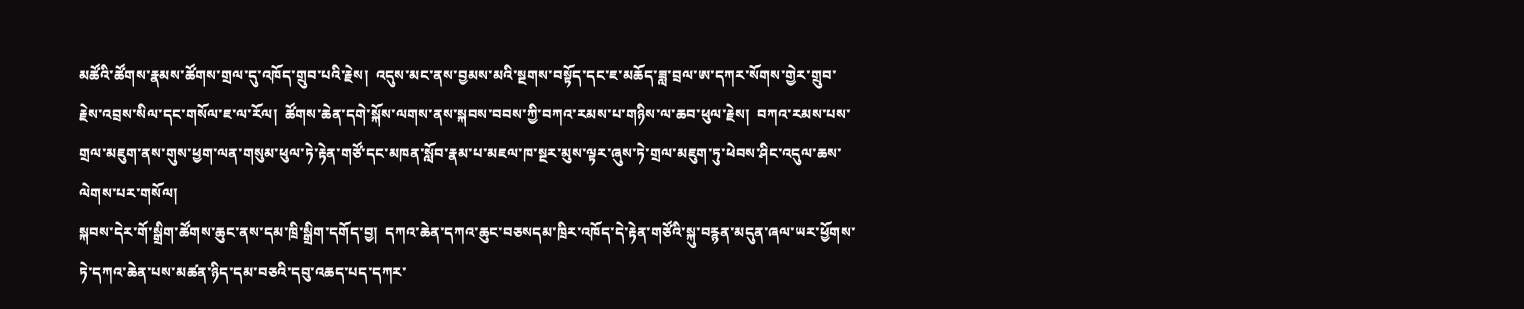མཚོའི་ཚོགས་རྣམས་ཚོགས་གྲལ་དུ་འཁོད་གྲུབ་པའི་རྗེས།  འདུས་མང་ནས་བྱམས་མའི་སྔགས་བསྟོད་དང་ཇ་མཆོད་ཟླ་བྲལ་ཨ་དཀར་སོགས་གྱེར་གྲུབ་རྗེས་འབྲས་སིལ་དང་གསོལ་ཇ་ལ་རོལ།  ཚོགས་ཆེན་དགེ་སྐོས་ལགས་ནས་སྐབས་བབས་ཀྱི་བཀའ་རམས་པ་གཉིས་ལ་ཆབ་ཕུལ་རྗེས།  བཀའ་རམས་པས་གྲལ་མཇུག་ནས་གུས་ཕྱག་ལན་གསུམ་ཕུལ་ཏེ་རྟེན་གཙོ་དང་མཁན་སློབ་རྣམ་པ་མཇལ་ཁ་སྔར་མུས་ལྟར་ཞུས་ཏེ་གྲལ་མཇུག་ཏུ་ཕེབས་ཤིང་འདུལ་ཆས་ལེགས་པར་གསོལ།
སྐབས་དེར་གོ་སྒྲིག་ཚོགས་ཆུང་ནས་དམ་ཁྲི་སྒྲིག་དགོད་བྱ།  དཀའ་ཆེན་དཀའ་ཆུང་བཅསདམ་ཁྲིར་འཁོད་དེ་རྟེན་གཙོའི་སྐུ་བརྙན་མདུན་ཞལ་ཡར་ཕྱོགས་ཏེ་དཀའ་ཆེན་པས་མཚན་ཉིད་དམ་བཅའི་དབུ་འཆད་པད་དཀར་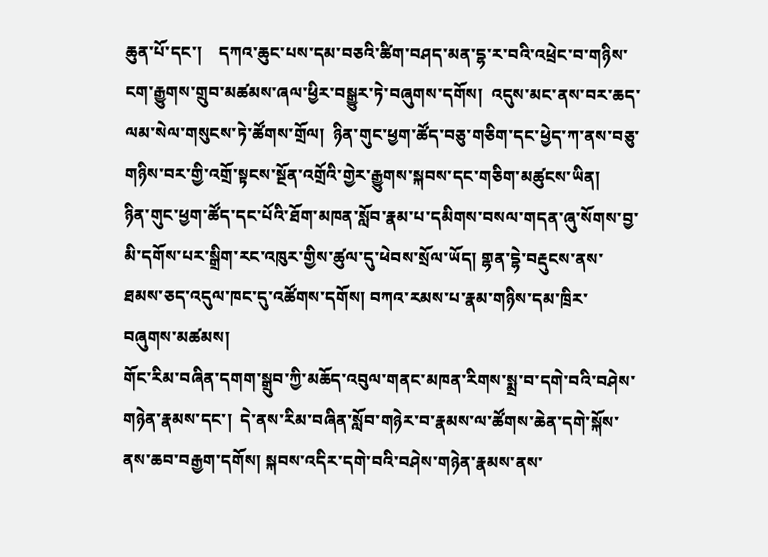ཆུན་པོ་དང་།    དཀའ་ཆུང་པས་དམ་བཅའི་ཚིག་བཤད་མན་དྷ་ར་བའི་འཕྲེང་བ་གཉིས་ངག་རྒྱུགས་གྲུབ་མཚམས་ཞལ་ཕྱིར་བསྒྱུར་ཏེ་བཞུགས་དགོས།  འདུས་མང་ནས་བར་ཆད་ལམ་སེལ་གསུངས་ཏེ་ཚོགས་གྲོལ།  ཉིན་གུང་ཕྱག་ཚོད་བཅུ་གཅིག་དང་ཕྱེད་ཀ་ནས་བཅུ་གཉིས་བར་གྱི་འགྲོ་སྟངས་སྔོན་འགྲོའི་གྱེར་རྒྱུགས་སྐབས་དང་གཅིག་མཚུངས་ཡིན།
ཉིན་གུང་ཕྱག་ཚོད་དང་པོའི་ཐོག་མཁན་སློབ་རྣམ་པ་དམིགས་བསལ་གདན་ཞུ་སོགས་བྱ་མི་དགོས་པར་སྒྲིག་རང་འཁུར་གྱིས་ཚུལ་དུ་ཕེབས་སྲོལ་ཡོད། གྷན་དྷེ་བརྡུངས་ནས་ཐམས་ཅད་འདུལ་ཁང་དུ་འཚོགས་དགོས། བཀའ་རམས་པ་རྣམ་གཉིས་དམ་ཁྲིར་བཞུགས་མཚམས།
གོང་རིམ་བཞིན་དགག་སྒྲུབ་ཀྱི་མཆོད་འབུལ་གནང་མཁན་རིགས་སྨྲ་བ་དགེ་བའི་བཤེས་གཉེན་རྣམས་དང་།  དེ་ནས་རིམ་བཞིན་སློབ་གཉེར་བ་རྣམས་ལ་ཚོགས་ཆེན་དགེ་སྐོས་ནས་ཆབ་བརྒྱག་དགོས། སྐབས་འདིར་དགེ་བའི་བཤེས་གཉེན་རྣམས་ནས་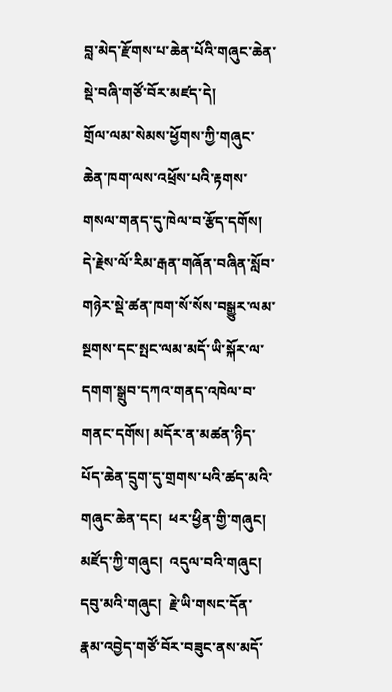བླ་མེད་རྫོགས་པ་ཆེན་པོའི་གཞུང་ཆེན་སྡེ་བཞི་གཙོ་བོར་མཛད་དེ།
གྲོལ་ལམ་སེམས་ཕྱོགས་ཀྱི་གཞུང་ཆེན་ཁག་ལས་འཕྲོས་པའི་རྟགས་གསལ་གནད་དུ་ཁེལ་བ་རྩོད་དགོས། དེ་རྗེས་ལོ་རིམ་རྒན་གཞོན་བཞིན་སློབ་གཉེར་སྡེ་ཚན་ཁག་སོ་སོས་བསྒྱུར་ལམ་སྔགས་དང་སྤང་ལམ་མདོ་ཡི་སྐོར་ལ་དགག་སྒྲུབ་དཀའ་གནད་འཁེལ་བ་གནང་དགོས། མདོར་ན་མཚན་ཉིད་པོད་ཆེན་དྲུག་དུ་གྲགས་པའི་ཚད་མའི་གཞུང་ཆེན་དང།  ཕར་ཕྱིན་གྱི་གཞུང།  མཛོད་ཀྱི་གཞུང།  འདུལ་བའི་གཞུང།
དབུ་མའི་གཞུང།  རྗེ་ཡི་གསང་དོན་རྣམ་འབྱེད་གཙོ་བོར་བཟུང་ནས་མདོ་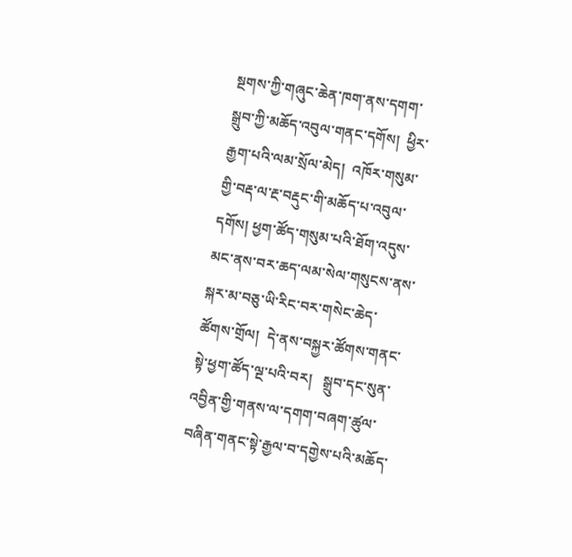སྔགས་ཀྱི་གཞུང་ཆེན་ཁག་ནས་དགག་སྒྲུབ་ཀྱི་མཆོད་འབུལ་གནང་དགོས།  ཕྱིར་རྒྱག་པའི་ལམ་སྲོལ་མེད།  འཁོར་གསུམ་གྱི་བརྡ་ལ་རྔ་བརྡུང་གི་མཆོད་པ་འབུལ་དགོས། ཕྱག་ཚོད་གསུམ་པའི་ཐོག་འདུས་མང་ནས་བར་ཆད་ལམ་སེལ་གསུངས་ནས་སྐར་མ་བཅུ་ཡི་རིང་བར་གསེང་ཆེད་ཚོགས་གྲོལ།  དེ་ནས་བསྐྱར་ཚོགས་གནང་སྟེ་ཕྱག་ཚོད་ལྔ་པའི་བར།   སྒྲུབ་དང་སུན་འབྱིན་གྱི་གནས་ལ་དགག་བཞག་ཚུལ་བཞིན་གནང་སྟེ་རྒྱལ་བ་དགྱེས་པའི་མཆོད་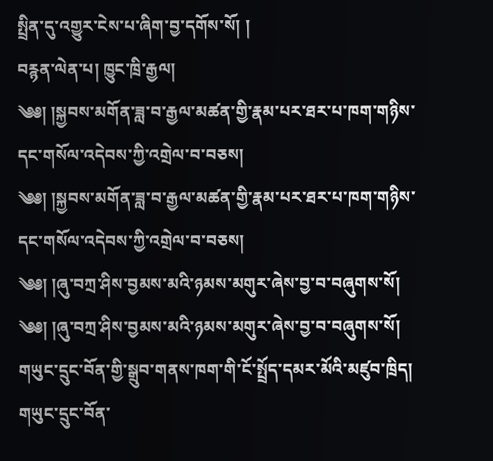སྤྲིན་དུ་འགྱུར་ངེས་པ་ཞིག་བྱ་དགོས་སོ། །
བརྙན་ལེན་པ། ཁྱུང་ཁྲི་རྒྱལ།
༄༅། །སྐྱབས་མགོན་ཟླ་བ་རྒྱལ་མཚན་གྱི་རྣམ་པར་ཐར་པ་ཁག་གཉིས་དང་གསོལ་འདེབས་ཀྱི་འགྲེལ་བ་བཅས།
༄༅། །སྐྱབས་མགོན་ཟླ་བ་རྒྱལ་མཚན་གྱི་རྣམ་པར་ཐར་པ་ཁག་གཉིས་དང་གསོལ་འདེབས་ཀྱི་འགྲེལ་བ་བཅས།
༄༅། །ཞུ་བཀྲ་ཤིས་བྱམས་མའི་ཉམས་མགུར་ཞེས་བྱ་བ་བཞུགས་སོ།
༄༅། །ཞུ་བཀྲ་ཤིས་བྱམས་མའི་ཉམས་མགུར་ཞེས་བྱ་བ་བཞུགས་སོ།
གཡུང་དྲུང་བོན་གྱི་སྒྲུབ་གནས་ཁག་གི་ངོ་སྤྲོད་དམར་མོའི་མཛུབ་ཁྲིད།
གཡུང་དྲུང་བོན་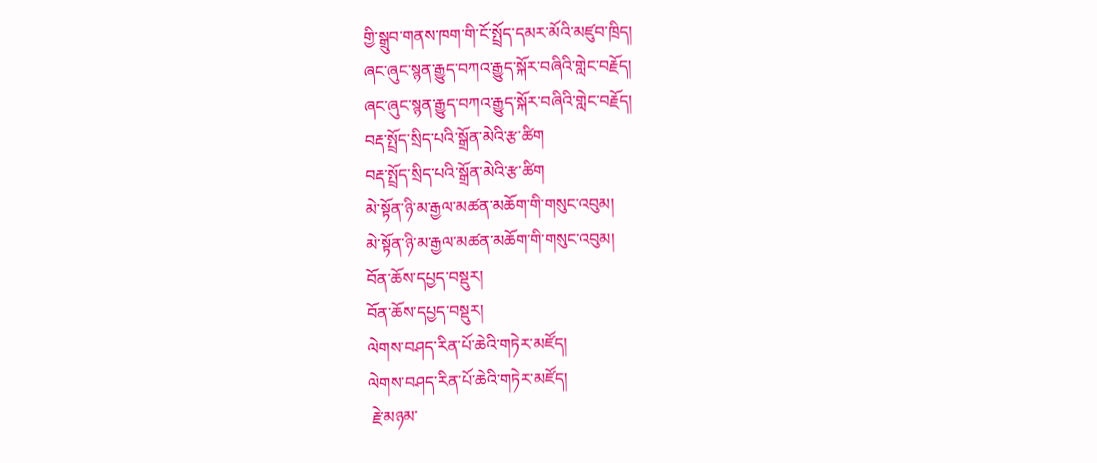གྱི་སྒྲུབ་གནས་ཁག་གི་ངོ་སྤྲོད་དམར་མོའི་མཛུབ་ཁྲིད།
ཞང་ཞུང་སྙན་རྒྱུད་བཀའ་རྒྱུད་སྐོར་བཞིའི་གླེང་བརྗོད།
ཞང་ཞུང་སྙན་རྒྱུད་བཀའ་རྒྱུད་སྐོར་བཞིའི་གླེང་བརྗོད།
བརྡ་སྤྲོད་སྲིད་པའི་སྒྲོན་མེའི་རྩ་ཚིག
བརྡ་སྤྲོད་སྲིད་པའི་སྒྲོན་མེའི་རྩ་ཚིག
མེ་སྟོན་ཉི་མ་རྒྱལ་མཚན་མཆོག་གི་གསུང་འབུམ།
མེ་སྟོན་ཉི་མ་རྒྱལ་མཚན་མཆོག་གི་གསུང་འབུམ།
བོན་ཆོས་དཔྱད་བསྡུར།
བོན་ཆོས་དཔྱད་བསྡུར།
ལེགས་བཤད་རིན་པོ་ཆེའི་གཏེར་མཛོད།
ལེགས་བཤད་རིན་པོ་ཆེའི་གཏེར་མཛོད།
 རྗེ་མཉམ་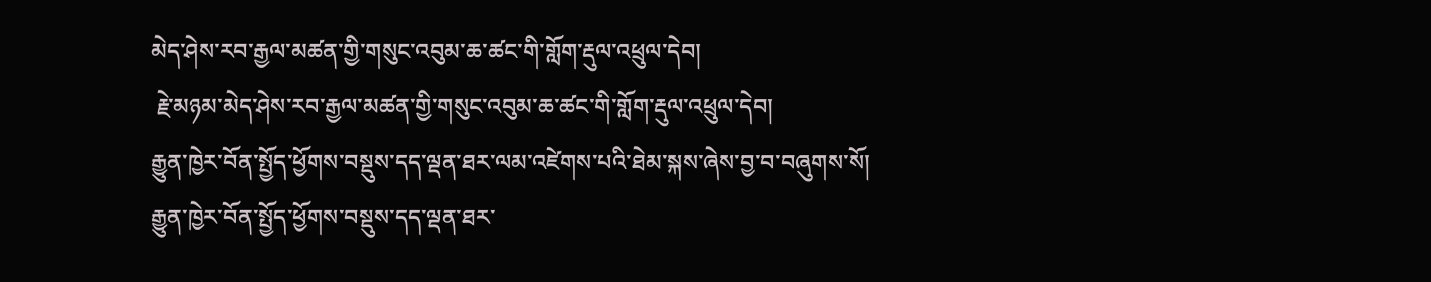མེད་ཤེས་རབ་རྒྱལ་མཚན་གྱི་གསུང་འབུམ་ཆ་ཚང་གི་གློག་རྡུལ་འཕྲུལ་དེབ།
 རྗེ་མཉམ་མེད་ཤེས་རབ་རྒྱལ་མཚན་གྱི་གསུང་འབུམ་ཆ་ཚང་གི་གློག་རྡུལ་འཕྲུལ་དེབ།
རྒྱུན་ཁྱེར་བོན་སྤྱོད་ཕྱོགས་བསྡུས་དད་ལྡན་ཐར་ལམ་འཛེགས་པའི་ཐེམ་སྐས་ཞེས་བྱ་བ་བཞུགས་སོ།
རྒྱུན་ཁྱེར་བོན་སྤྱོད་ཕྱོགས་བསྡུས་དད་ལྡན་ཐར་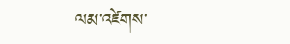ལམ་འཛེགས་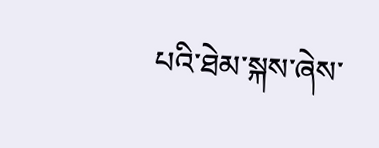པའི་ཐེམ་སྐས་ཞེས་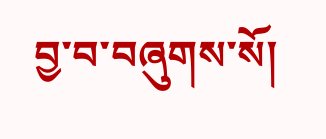བྱ་བ་བཞུགས་སོ།